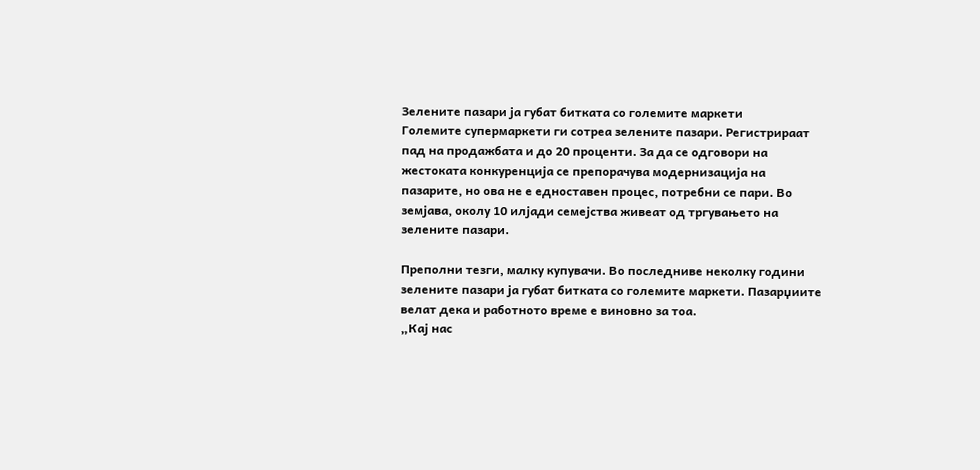Зелените пазари ја губат битката со големите маркети
Големите супермаркети ги сотреа зелените пазари. Регистрираат пад на продажбата и до 20 проценти. За да се одговори на жестоката конкуренција се препорачува модернизација на пазарите, но ова не е едноставен процес, потребни се пари. Во земјава, околу 10 илјади семејства живеат од тргувањето на зелените пазари.

Преполни тезги, малку купувачи. Во последниве неколку години зелените пазари ја губат битката со големите маркети. Пазарџиите велат дека и работното време е виновно за тоа.
„Кај нас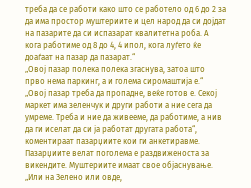треба да се работи како што се работело од 6 до 2 за да има простор муштериите и цел народ да си дојдат на пазарите да си испазарат квалитетна роба. А кога работиме од 8 до 4, 4 ипол, кога луѓето ќе доаѓаат на пазар да пазарат.“
„Овој пазар полека полека згаснува, затоа што прво нема паркинг, а и голема сиромаштија е.“
„Овој пазар треба да пропадне, веќе готов е. Секој маркет има зеленчук и други работи а ние сега да умреме. Треба и ние да живееме, да работиме, а нив да ги иселат да си ја работат другата работа“, коментираат пазарџиите кои ги анкетиравме.
Пазарџиите велат поголема е раздвиженоста за викендите. Муштериите имаат свое објаснување.
„Или на Зелено или овде,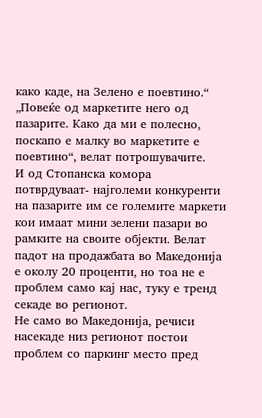како каде, на Зелено е поевтино.“
„Повеќе од маркетите него од пазарите. Како да ми е полесно, поскапо е малку во маркетите е поевтино“, велат потрошувачите.
И од Стопанска комора потврдуваат- најголеми конкуренти на пазарите им се големите маркети кои имаат мини зелени пазари во рамките на своите објекти. Велат падот на продажбата во Македонија е околу 20 проценти, но тоа не е проблем само кај нас, туку е тренд секаде во регионот.
Не само во Македонија, речиси насекаде низ регионот постои проблем со паркинг место пред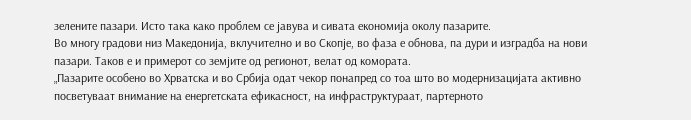зелените пазари. Исто така како проблем се јавува и сивата економија околу пазарите.
Во многу градови низ Македонија, вклучително и во Скопје, во фаза е обнова, па дури и изградба на нови пазари. Таков е и примерот со земјите од регионот, велат од комората.
„Пазарите особено во Хрватска и во Србија одат чекор понапред со тоа што во модернизацијата активно посветуваат внимание на енергетската ефикасност, на инфраструктураат, партерното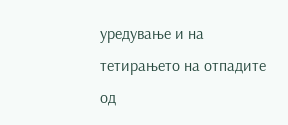уредување и на тетирањето на отпадите од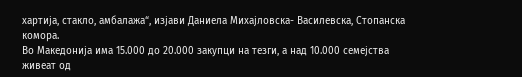хартија, стакло, амбалажа“, изјави Даниела Михајловска- Василевска, Стопанска комора.
Во Македонија има 15.000 до 20.000 закупци на тезги, а над 10.000 семејства живеат од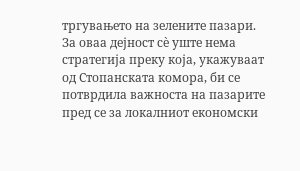тргувањето на зелените пазари. За оваа дејност сѐ уште нема стратегија преку која, укажуваат од Стопанската комора, би се потврдила важноста на пазарите пред се за локалниот економски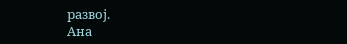развој.
Ана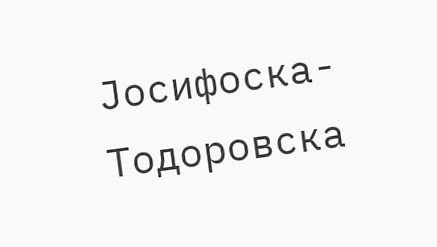Јосифоска- Тодоровска